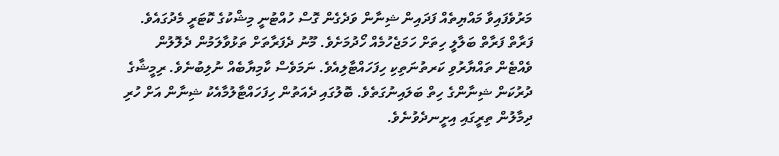މަރުވެފައިވާ މައްޔިތެއް ފަދައިން ޝިނާން ވަދެގެން ގޮސް ހުއްޓުނީ މިޝްކުގެ ކޮޓަރީ މެދުގައެވެ. ފަރާތް ފަރާތް ބަލާލީ ހިތަށް ހަމަޖެހުމެއް ހޯދުމަށެވެ. މޫނު ދެފަރާތަށް ތަޅުވާލަމުން ދެލޮލުން ވެއްޓެން ތައްޔާރުވި ކަރތުނަތިކި ހިފަހައްޓާލިއެވެ. ނަމަވެސް ކާމިޔާބެއް ނުލިބުނެވެ. ރިމީޝާގެ ދުރުކަން ޝިނާންގެ ހިތް ބަލައިނުގަތެވެ. ބޮލުގައި ދެއަތުން ހިފަހައްޓާލުމާއެކު ޝިނާން އަށް ހުރި ދިމާލުން ތިރީގައި އިށީނދެވުނެވެ.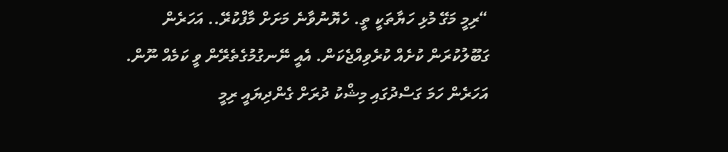“ރިމީ މަގޭ މުޅި ހަޔާތަކީ ތީ. ހެޔޮނުވާނެ މަށަށް މާފްކުރޭ.. އަހަރެން ގަބޫލުކުރަން ކުށެއް ކުރެވިއްޖެކަން. އެއީ ނޭނގުމުގެތެރޭން ވީ ކަމެއް ނޫން. އަހަރެން ހަމަ ގަސްދުގައި މިޝްކު ދުރަށް ގެންދިޔައީ ރިމީ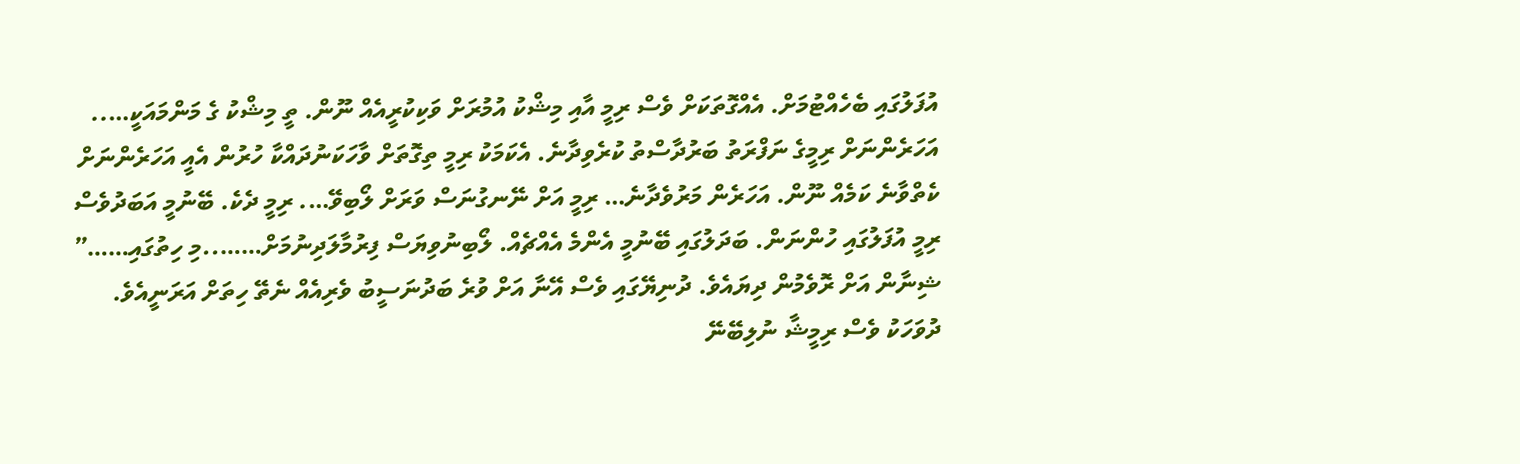އުފަލުގައި ބެހެއްޓުމަށް. އެއްގޮތަކަށް ވެސް ރިމީ އާއި މިޝްކު އުމުރަށް ވަކިކުރީއެއް ނޫން. ތީ މިޝްކު ގެ މަންމައަކީ….. އަހަރެންނަށް ރިމީގެ ނަފްރަތު ބަރުދާސްތު ކުރެވިދާނެ. އެކަމަކު ރިމީ ތިގޮތަށް ވާހަކަނުދައްކާ ހުރުން އެއީ އަހަރެންނަށް ކެތްވާނެ ކަމެއް ނޫން. އަހަރެން މަރުވެދާނެ… ރިމީ އަށް ނޭނގުނަސް ވަރަށް ލޯބިވޭ…. ރިމީ ދެކެ. ބޭނުމީ އަބަދުވެސް ރިމީ އުފަލުގައި ހުންނަން. ބަދަލުގައި ބޭނުމީ އެންމެ އެއްޗެއް. ލޯބިނުވިޔަސް ފިރުމާލަދިނުމަށް……..މި ހިތުގައި……” ޝިނާން އަށް ރޮވެމުން ދިޔައެވެ. ދުނިޔޭގައި ވެސް އޭނާ އަށް ވުރެ ބަދުނަސީބު ވެރިއެއް ނެތޭ ހިތަށް އަރަނީއެވެ. ދުވަހަކު ވެސް ރިމީޝާ ނުލިބޭނޭ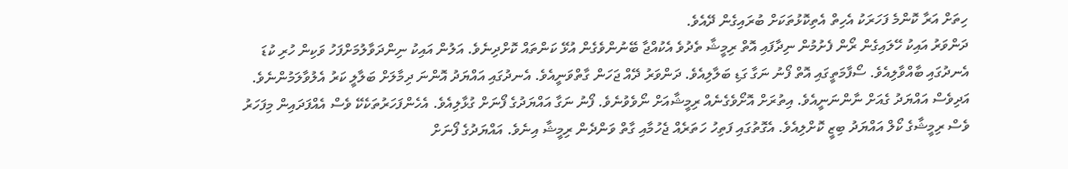ހިތަށް އަރާ ކޮންމެ ފަހަރަކު އެހިތް އެތިކޮޅުތަކަށް ބުރައިގެން ދޭއެވެ.
ދަންވަރު އައިކު ހޭލައިގެން ރޯން ފެށުމުން ނިދާފައި އޮތް ރިމީޝާ ތެދުވެ އެކުއްޖާ ބޭނުންވެގެން އުޅޭ ކަންތައް ކޮށްދިނެވެ. އަލުން އައިކު ނިންދަވާލުމަށްފަހު ވަކިން ހުރި ކުޑަ އެނދުގައި ބާއްވާލިއެވެ. ސޯފާމަތީގައި އޮތް ފޯނު ނަގާ ގަޑި ބަލާލިއެވެ. ދަންވަރު ދޭއް ޖަހަން ގާތްވަނީއެވެ. އެނދުގައި އައްޔަދު އޮންނަ ދިމާލަށް ބަލާލީ ކަރު އެލުވާލަމުންނެވެ. އަދިވެސް އައްޔަދު ގެއަށް ނާންނަނީއެވެ. އިތުރަށް އޮށޯވެގެނެއް ރިމީޝާއަށް ނޯވެވުނެވެ. ފޯނު ނަގާ އައްޔަދުގެ ފޯނަށް ގުޅާލިއެވެ. އެހެންފަހަރުތަކެކޭ ވެސް އެއްފަދައިން މިފަހަރު ވެސް ރިމީޝާގެ ކޯލް އައްޔަދު ބިޒީ ކޮށްލިއެވެ. އެގޮތުގައި ފަތިހު ހަތަރެއް ޖެހުމާއި ގާތް ވަންދެން ރިމީޝާ އިނެވެ. އައްޔަދުގެ ފޯނަށް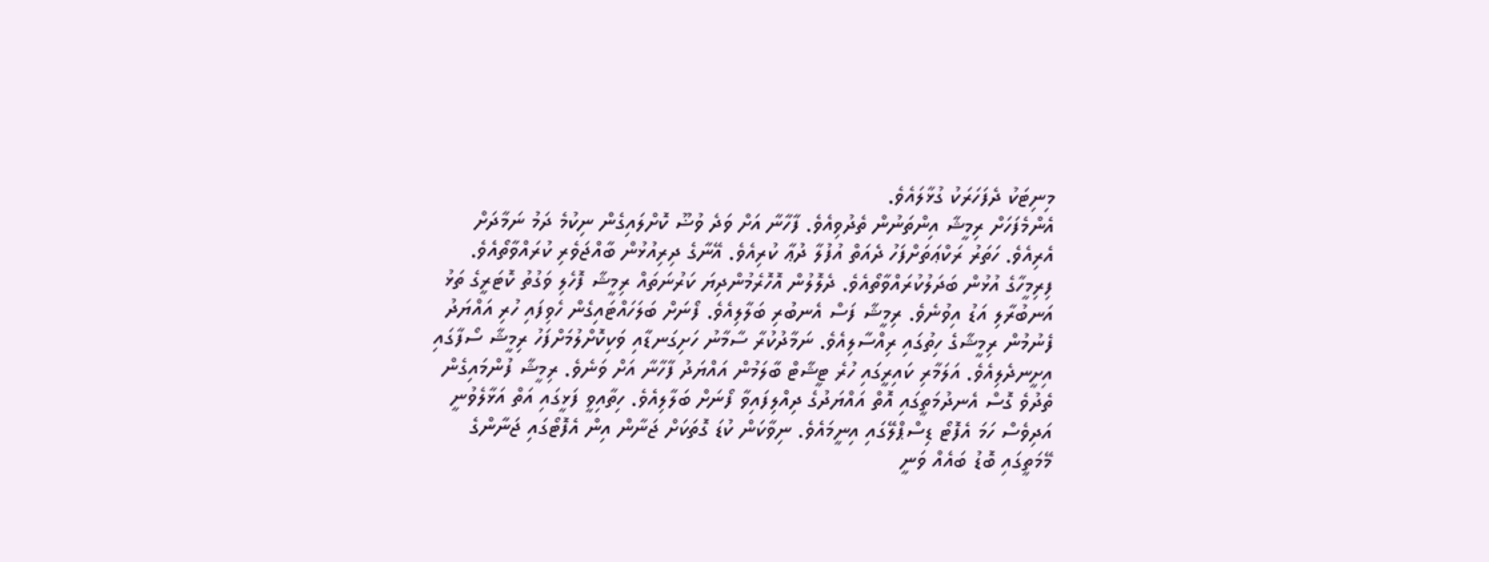މިނިޓަކު ދެފަހަރަކު ގުޅާލައެވެ.
އެންމެފަހަށް ރިމީޝާ އިންތަނުން ތެދުވިއެވެ. ފާހާނާ އަށް ވަދެ ވުޟޫ ކޮށްލައިގެން ނިކުމެ ދަމު ނަމާދަށް އެރިއެވެ. ހަތަރު ރަކްޢަތަށްފަހު ދެއަތް އުފުލާ ދުޢާ ކުރިއެވެ. އޭނާގެ ދިރިއުޅުން ބާއްޖަވެރި ކުރައްވާތޯއެވެ. ފިރިމީހާގެ އުޅުން ބަދަލުކުރައްވާތޯއެވެ. ދެލޮލުން އޮހޮރެމުންދިޔަ ކަރުނަތައް ރިމީޝާ ފޮހެލި ވަގުތު ކޮޓަރީގެ ތަޅު އަނބުރާލި އަޑު އިވުނެވެ. ރިމީޝާ ފަސް އެނބުރި ބަލާލިއެވެ. ފޯނަށް ބަލަހައްޓައިގެން ހެވިފައި ހުރި އައްޔަދު ފެނުމުން ރިމީޝާގެ ހިތުގައި ރިއްސާލިއެވެ. ނަމާދުކުރާ ސާމާނު ހަށިގަނޑާއި ވަކިކޮށްލުމަށްފަހު ރިމީޝާ ސޯފާގައި އިށީނދެލިއެވެ. އަލަމާރި ކައިރީގައި ހުރެ ޓީޝާޓް ބާލަމުން އައްޔަދު ފާހާނާ އަށް ވަނެވެ. ރިމީޝާ ފުންމައިގެން ތެދުވެ ގޮސް އެނދުމަތީގައި އޮތް އައްޔަދުގެ ދިއްލިފައިވާ ފޯނަށް ބަލާލިއެވެ. ހިތާއިވީ ފަޅީގައި އަތް އަޅާލެވުނީ އަދިވެސް ހަމަ އެފޮޓޯ ޑިސްޕްލޭގައި އިނީމައެވެ. ނިވާކަން ކުޑަ ގޮތަކަށް ޖަނާން އިން އެފޮޓޯގައި ޖަނާންގެ މޭމަތީގައި ބޮޑު ބައެއް ވަނީ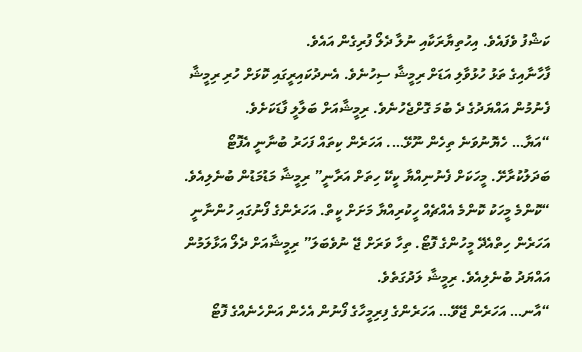ކަޝްފު ވެފައެވެ. އިހުތިޔާރަކާއި ނުލާ ދެލޯ ފުރިގެން އައެވެ.
ފާހާނާއިގެ ތަޅު ހުޅުވާލި އަޑަށް ރިމީޝާ ސިހުނެވެ. އެނދުކައިރީގައި ކޮޅަށް ހުރި ރިމީޝާ ފެނުމުން އައްޔަދުގެ ދެ ބުމަ ގޮށްޖެހުނެވެ. ރިމީޝާއަށް ބަލާލީ ފާޑަކަށެވެ.
“އަޔާ… ހެޔޮނުވަނެ ތިހެން ނޫޅޭ…. އަހަރެން ކިތައް ފަހަރު ބުނާނީ އެފޮޓޯ ބަދަލުކުރާށޭ. މީހަކަށް ފެނުނިއްޔާ ކީކޭ ހިތަށް އަރާނީ” ރިމީޝާ މަޑުމަޑުން ބުނެލިއެވެ.
“ކޮންމެ މީހަކު ކޮންމެ އެއްޗެއް ހީކުރިއްޔާ މަށަށް ކީތް. އަހަރެންގެ ފޯނުގައި ހުންނާނީ އަހަރެން ހިތްއެދޭ މީހުންގެ ފޮޓޯ. ތިހާ ވަރަށް ޖޭ ނުވެބަލަ” ރިމީޝާއަށް ދެލޯ އަޅާލަމުން އައްޔަދު ބުނެލިއެވެ. ރިމީޝާ ލަދުގަތެވެ.
“އާނ… އަހަރެން ޖޭވޭ… އަހަރެންގެ ފިރިމީހާގެ ފޯނުން އެހެން އަންހެނެއްގެ ފޮޓޯ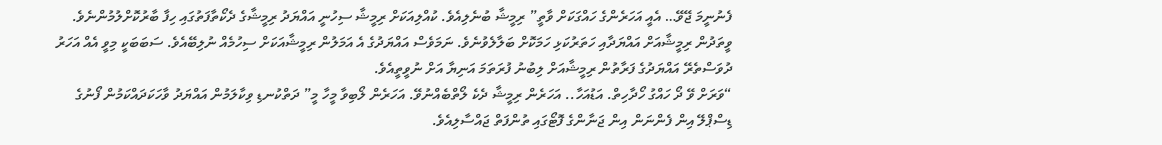ފެނުނީމަ ޖޭވޭ… އެއީ އަހަރެންގެ ހައްގަކަށް ވާތީ” ރިމީޝާ ބުނެލިއެވެ. ކުއްލިއަކަށް ރިމީޝާ ސިހުނީ އައްޔަދު ރިމީޝާގެ ދެކޯތާފަތުގައި ހިފާ ބާރުކޮށްލުމުންނެވެ. ވީތަދުން ރިމީޝާއަށް އައްޔަދާއި ހަތަރުކަޅި ހަމަކޮށް ބަލާލެވުނެވެ. ނަމަވެސް އައްޔަދުގެ އެ އަމަލުން ރިމީޝާއަކަށް ސިހުމެއް ނުލިބޭއެވެ. ސަބަބަކީ މިވީ އެއް އަހަރު ދުވަސްތެރޭ އައްޔަދުގެ ފަރާތުން ރިމީޝާއަށް ލިބުނު ފުރަތަމަ އަނިޔާ އަށް ނުވީތީއެވެ.
“ވަރަށް ވޭ ދޯ ހައްގު ހޯދާހިތް. އަޑުއަހާ.. އަހަރެން ރިމީޝާ ދެކެ ލޯތްބެއްނުވޭ. އަހަރެން ލޯބިވާ މީހާ މީ” ދަތްކުނޑި ވިކާލަމުން އައްޔަދު ވާހަކަދައްކަމުން ފޯނުގެ ޑިސްޕްލޭ އިން ފެންނަން އިން ޖަނާންގެ ފޮޓޯގައި ތުންފަތް ޖައްސާލިއެވެ.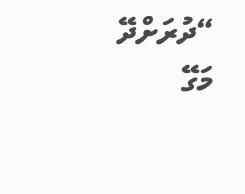“ދުރަށްދޭ މަގޭ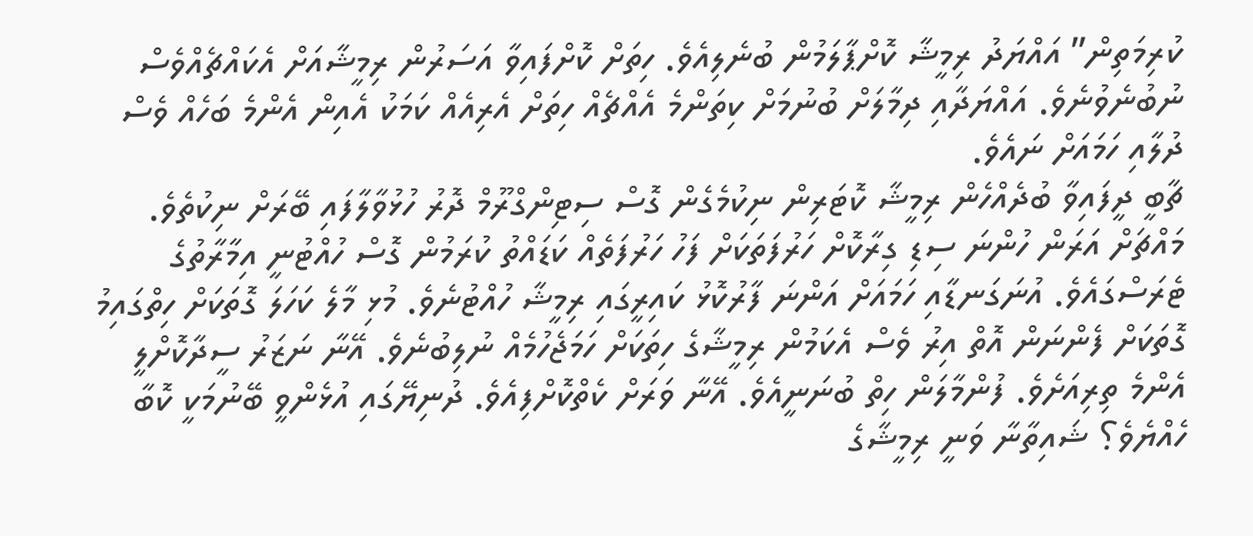ކުރިމަތިން” އައްޔަދު ރިމީޝާ ކޮށްޕާލަމުން ބުނެލިއެވެ. ހިތަށް ކޮށްފައިވާ އަސަރުން ރިމީޝާއަށް އެކައްޗެއްވެސް ނުބުނެވުނެވެ. އައްޔަދާއި ދިމާލަށް ބުނުމަށް ކިތަންމެ އެއްޗެއް ހިތަށް އެރިއެއް ކަމަކު އެއިން އެންމެ ބަހެއް ވެސް ދުލާއި ހަމައަށް ނައެވެ.
ޗާބީ ދީފައިވާ ބުދެއްހެން ރިމީޝާ ކޮޓަރިން ނިކުމެގެން ގޮސް ސިޓިންގްރޫމް ދޮރު ހުޅުވާލާފައި ބޭރަށް ނިކުތެވެ. މައްޗަށް އަރަން ހުންނަ ސިޑި ގިރާކޮށް ހަރުފަތަކަށް ފަހު ހަރުފަތެއް ކަޑައްތު ކުރަމުން ގޮސް ހުއްޓުނީ އިމާރާތުގެ ޓެރަސްގައެވެ. އުނަގަނޑާއި ހަމައަށް އަންނަ ފާރުކޮޅު ކައިރީގައި ރިމީޝާ ހުއްޓުނެވެ. މުޅި މާލެ ކަހަލަ ގޮތަކަށް ހިތްގައިމު ގޮތަކަށް ފެންނަން އޮތް އިރު ވެސް އެކަމުން ރިމީޝާގެ ހިތަކަށް ހަމަޖެހުމެއް ނުލިބުނެވެ. އޭނާ ނަޒަރު ސީދާކޮށްލީ އެންމެ ތިރިއަށެވެ. ފުންމާލަން ހިތް ބުނަނީއެވެ. އޭނާ ވަރަށް ކެތްކޮށްފިއެވެ. ދުނިޔޭގައި އުޅެންވީ ބޭނުމަކީ ކޮބާ ހެއްޔެވެ؟ ޝައިތާނާ ވަނީ ރިމީޝާގެ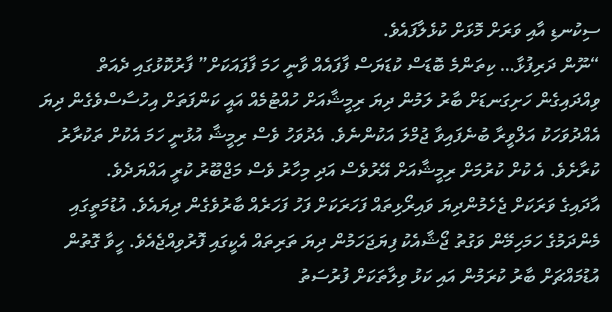ސިކުނޑި އާއި ވަރަށް މޮޅަށް ކުޅެލާފައެވެ.
“ނޫން ދަރިފުޅާ… ކިތަންމެ ބޮޑަސް ކުޑަޔަސް ފާފައެއް ވާނީ ހަމަ ފާފައަކަށް” ފާރުކޮޅުގައި ދެއަތް ވިއްދައިގެން ހަށިގަނޑަށް ބާރު ލަމުން ދިޔަ ރިމީޝާއަށް ހުއްޓުމެއް އައީ ކަންފަތަށް އިހުސާސްވެގެން ދިޔަ އެއްދުވަހަކު އަލްވީރާ ބުނެފައިވާ ޖުމްލަ އަކުންނެވެ. އެދުވަހު ވެސް ރިމީޝާ އުޅުނީ ހަމަ އެކުށް ތަކުރާރު ކުރާށެވެ. އެ ކުށް ކުރުމަށް ރިމީޝާއަށް އޭރުވެސް އަދި މިހާރު ވެސް މަޖްބޫރު ކުރީ އައްޔަދެވެ.
އާދައިގެ ވަރަކަށް ޖެހެމުންދިޔަ ވައިރޯޅިތައް ފަހަރަކަށް ފަހު ފަހަރެއް ބާރުވެގެން ދިޔައެވެ. އުޑުމަތީގައި މެންދަމުގެ ހަމަހިމޭން ވަގުތު ޖޯޝާއެކު ފިޔަޖަހަމުން ދިޔަ ތަރިތައް އެކީގައި ފޮރުވިއްޖެއެވެ. ހީވާ ގޮތުން އުޑުމައްޗަށް ބާރު ކުރަމުން އައި ކަޅު ވިލާތަކަށް ފުރުސަތު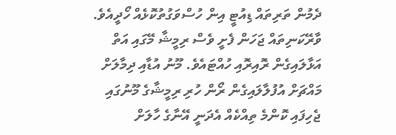ދެމުން ތަރިތައް ޑިއުޓީ އިން ހުސްވަގުތުކޮޅެއް ހޯދީއެވެ. ވާރޭކަނިތައް ޖަހަން ފެށީ ވެސް ރިމީޝާ މޭގައި އަތް އަޅާލައިގެން ރޮއިރޮއި ހުއްޓައެވެ. މޫނު އުޑާއި ދިމާލަށް މައްޗަށް އުފުލާލައިގެން ރޯން ހުރި ރިމީޝާގެ މޫނުގައި ޖެހިފައި ކޮންމެ ތިއްކެއް އެދަނީ އޭނާގެ ހާލަށް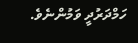ހަމްދަރުދީ ވަމުންނެވެ.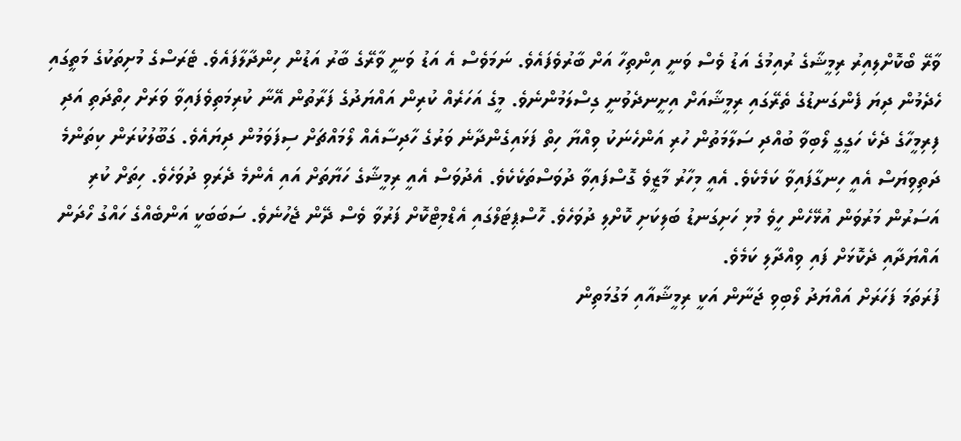ވާރޭ ބޯކޮށްލިއިރު ރިމީޝާގެ ރުއިމުގެ އަޑު ވެސް ވަނީ އިންތިހާ އަށް ބާރުވެފައެވެ. ނަމަވެސް އެ އަޑު ވަނީ ވާރޭގެ ބާރު އަޑުން ހިންދާލާފައެވެ. ޓެރަސްގެ މުށިތަކުގެ މަތީގައި ހެދެމުން ދިޔަ ފެންގަނޑުގެ ތެރޭގައި ރިމީޝާއަށް އިށީނދެވުނީ ގިސްލަމުންނެވެ. މީގެ އަހަރެއް ކުރިން އައްޔަދުގެ ފަރާތުން އޭނާ ކުރިމަތިވެފައިވާ ވަރަށް ހިތްދަތި އަދި ފިރިމީހާގެ ދެކެ ހަގީގީ ލޯބިވާ ބުއްދި ސަލާމަތުން ހުރި އަންހެނަކު ވިއްޔާ ހިތް ފަޅައިގެންދާނެ ވަރުގެ ހާދިސާއެއް ލޯމައްޗަށް ސިފަވަމުން ދިޔައެވެ. ގަބޫލުކުރަން ކިތަންމެ ދަތިވިޔަސް އެއީ ހިނގާފައިވާ ކަމެކެވެ. އެއީ މިހާރު މާޒީވެ ގޮސްފައިވާ ދުވަސްތަކެކެވެ. އެދުވަސް އެއީ ރިމީޝާގެ ހަޔާތަށް އައި އެންމެ ދެރަވި ދުވަހެވެ. ހިތަށް ކުރި އަސަރުން މަރުވަން އުޅޭހެން ހީވެ މުޅި ހަށިގަނޑު ބަލިކަށި ކޮށްލި ދުވަހެވެ. ހޮސްޕިޓަލްގައި އެޑްމިޓްކޮށް ފަރުވާ ވެސް ދޭން ޖެހުނެވެ. ސަބަބަކީ އަންބެއްގެ ހައްގު ހޯދަން އައްޔަދާއި ދެކޮޅަށް ފައި ވިއްދާލި ކަމެވެ.
ފުރަތަމަ ފަހަރަށް އައްޔަދު ލޯބިވި ޖަނާން އަކީ ރިމީޝާއާއި މަގުމަތިން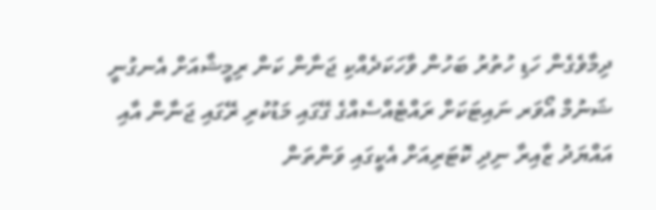ދިމާވެގެން ހަޑި ހުތުރު ބަހުން ވާހަކަދެއްކި ޖަނާން ކަން ރިމީޝާއަށް އެނގުނީ ޝަނުމް އޯވަރ ނައިޓަކަށް ރައްޓެއްސެއްގެ ގޭގައި މަޑުކުރި ރޭގައި ޖަނާން އާއި އައްޔަދު ޒާއިރާ ނިދި ކޮޓަރިއަށް އެކީގައި ވަންތަން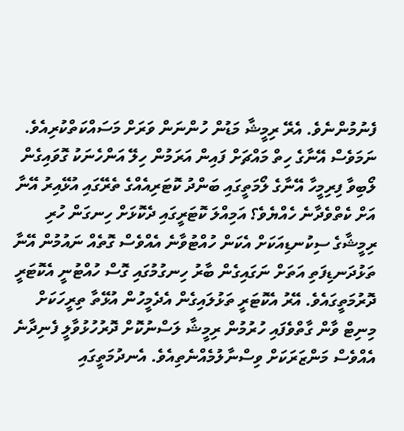ފެނުމުންނެވެ. އެރޭ ރިމީޝާ މަޑުން ހުންނަން ވަރަށް މަސައްކަތްކުރިއެވެ. ނަމަވެސް އޭނާގެ ހިތް މައްޗަށް ފައިން އަރަމުން ހިލޭ އަންހެނަކު ގޮވައިގެން ލޯބިވާ ފިރިމީހާ އޭނާގެ ލޯމަތީގައި ބަންދު ކޮޓަރިއެއްގެ ތެރޭގައި އުޅޭއިރު އޭނާ އަށް ކެތްވެދާނެ ހެއްޔެވެ؟ އަމިއްލަ ކޮޓަރީގައި ދެކޮޅަށް ހިނގަން ހުރި ރިމީޝާގެ ސިކުނޑިއަކަށް އެކަން ހުއްޓުވާނެ އެއްވެސް ގޮތެއް ނައުމުން އޭނާ ތަޅުދަނޑިފަތި އަތަށް ނަގައިގެން ބާރު ހިނގުމުގައި ގޮސް ހުއްޓުނީ އެކޮޓަރީ ދޮރުމަތީގައެވެ. އޭރު އެކޮޓަރީ ތަޅުލައިގެން އެދެމީހުން އުޅޭތާ ތިރީހަކަށް މިނިޓް ވާން ގާތްވެފައި ހުރުމުން ރިމީޝާ ލަސްނުކޮށް ދޮރުހުޅުވާލީ ފެނިދާނެ އެއްވެސް މަންޒަރަކަށް ވިސްނާލުމެއްނެތިއެވެ. އެނދުމަތީގައި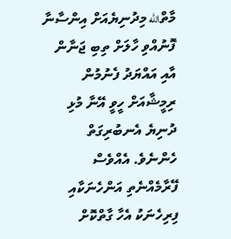މާތްالله މިދުނިޔެއަށް އިންސާނާ ފޮނުއްވި ހާލަށް ތިބި ޖަނާން އާއި އައްޔަދު ފެނުމުން ރިމީޝާއަށް ހީވީ އޭނާ މުޅި ދުނިޔެ އެނބުރިގަތް ހެންނެވެ. އެއްވެސް ފޭރާމެއްނެތި އަންހެނަކާއި ފިރިހެނަކު އެހާ ގާތްކޮށް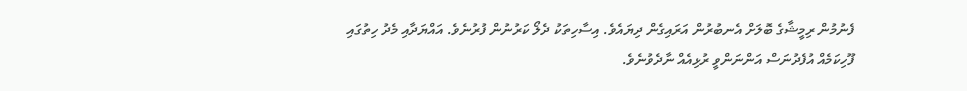ފެނުމުން ރިމީޝާގެ ބޮލަށް އެނބުރުން އަރައިގެން ދިޔައެވެ. އިސާހިތަކު ދެލޯ ކަރުނުން ފުރުނެވެ. އައްޔަދާއި މެދު ހިތުގައި ފޫހިކަމެއް އުފެދުނަސް އަންނަންވީ ރުޅިއެއް ނާދެވުނެވެ.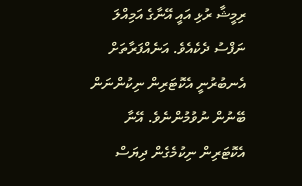ރިމީޝާ ރުޅި އައީ އޭނާގެ އަމިއްލަ ނަފްސު ދެކެއެވެ. އަނެއްފަރާތަށް އެނބުރުނީ އެކޮޓަރިން ނިކުންނަން ބޭނުން ނުވުމުންނެވެ. އޭނާ އެކޮޓަރިން ނިކުމެގެން ދިޔަސް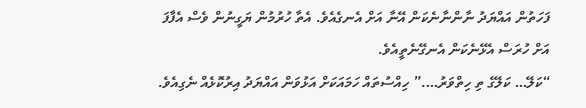ފަހަތުން އައްޔަދު ނާންނާނެކަން އޭނާ އަށް އެނގެއެވެ. އެތާ ހުރުމުން ޔަގީނުން ވެސް އެފާފަ އަށް ހުރަސް އެޅޭނެކަން އެނގޭނެތީއެވެ.
“ކަލޭ… ކަލޭގެ ތި ހިތްވަރު….” ހިއްސުތައް ހަމައަކަށް އަޅުވަން އައްޔަދު އިރުކޮޅެއް ނެގިއެވެ.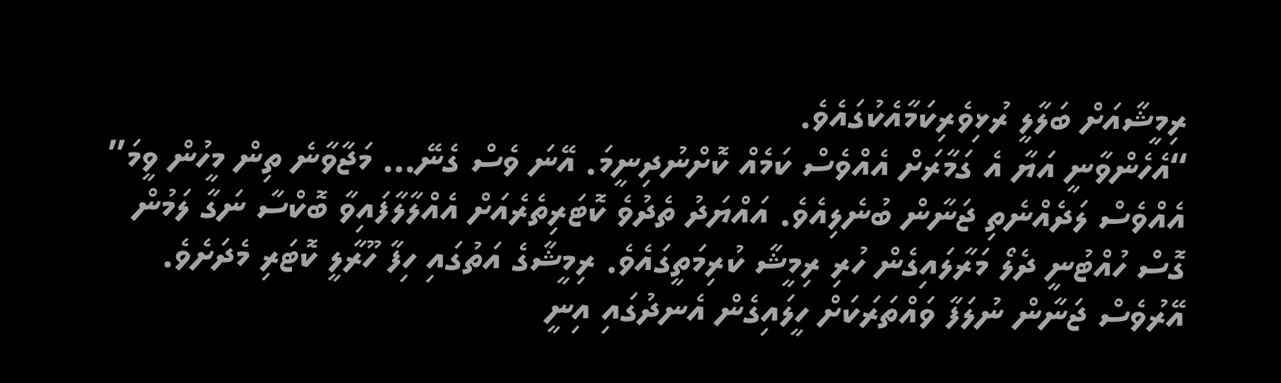ރިމީޝާއަށް ބަލާލީ ރުޅިވެރިކަމާއެކުގައެވެ.
“އެހެންވާނީ އަޔާ އެ ގަމާރަށް އެއްވެސް ކަމެއް ކޮށްނުދިނީމަ. އޭނަ ވެސް ގެނޭ… މަޖާވާނެ ތިން މީހުން ވީމަ” އެއްވެސް ލަދެއްނެތި ޖަނާން ބުނެލިއެވެ. އައްޔަދު ތެދުވެ ކޮޓަރިތެރެއަށް އެއްލާލާފައިވާ ބޮކްސާ ނަގާ ލަމުން ގޮސް ހުއްޓުނީ ދެލޯ މަރާލައިގެން ހުރި ރިމީޝާ ކުރިމަތީގައެވެ. ރިމީޝާގެ އަތުގައި ހިފާ ހޫރާލީ ކޮޓަރި މެދަށެވެ. އޭރުވެސް ޖަނާން ނުލަފާ ވައްތަރަކަށް ހީލައިގެން އެނދުގައި އިނީ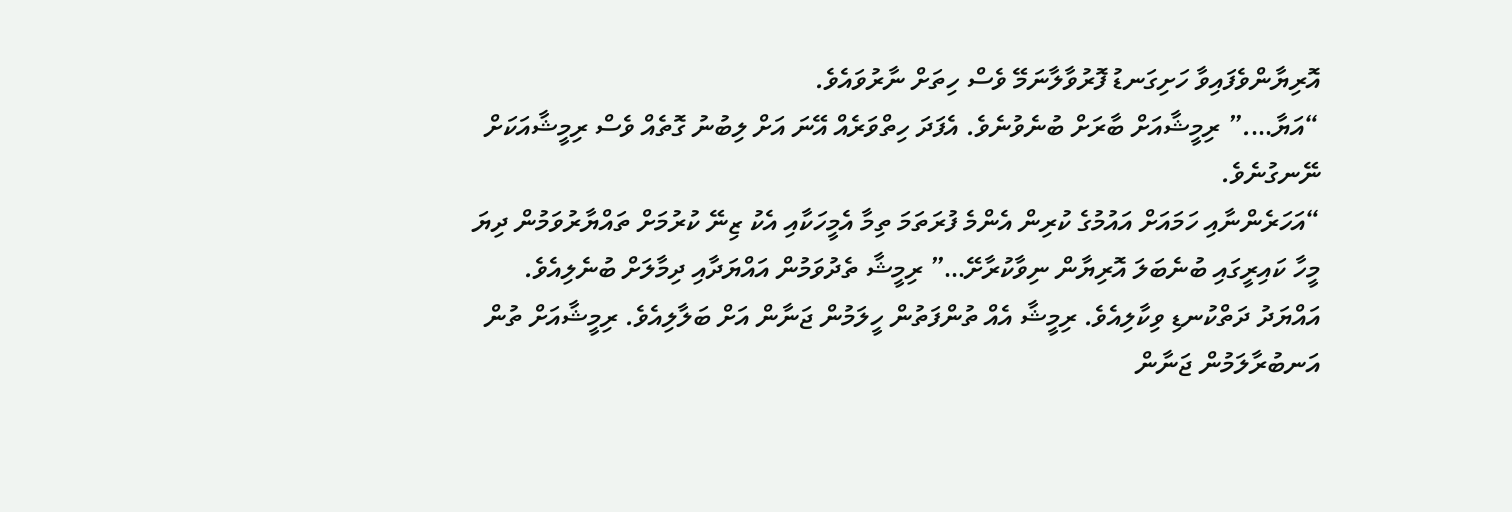އޮރިޔާންވެފައިވާ ހަށިގަނޑު ފޮރުވާލާނަމޭ ވެސް ހިތަށް ނާރުވައެވެ.
“އަޔާ….” ރިމީޝާއަށް ބާރަށް ބުނެވުނެވެ. އެފަދަ ހިތްވަރެއް އޭނަ އަށް ލިބުނު ގޮތެއް ވެސް ރިމީޝާއަކަށް ނޭނގުނެވެ.
“އަހަރެންނާއި ހަމައަށް އައުމުގެ ކުރިން އެންމެ ފުރަތަމަ ތިމާ އެމީހަކާއި އެކު ޒިނޭ ކުރުމަށް ތައްޔާރުވަމުން ދިޔަ މީހާ ކައިރީގައި ބުނެބަލަ އޮރިޔާން ނިވާކުރާށޭ…” ރިމީޝާ ތެދުވަމުން އައްޔަދާއި ދިމާލަށް ބުނެލިއެވެ. އައްޔަދު ދަތްކުނޑި ވިކާލިއެވެ. ރިމީޝާ އެއް ތުންފަތުން ހީލަމުން ޖަނާން އަށް ބަލާލިއެވެ. ރިމީޝާއަށް ތުން އަނބުރާލަމުން ޖަނާން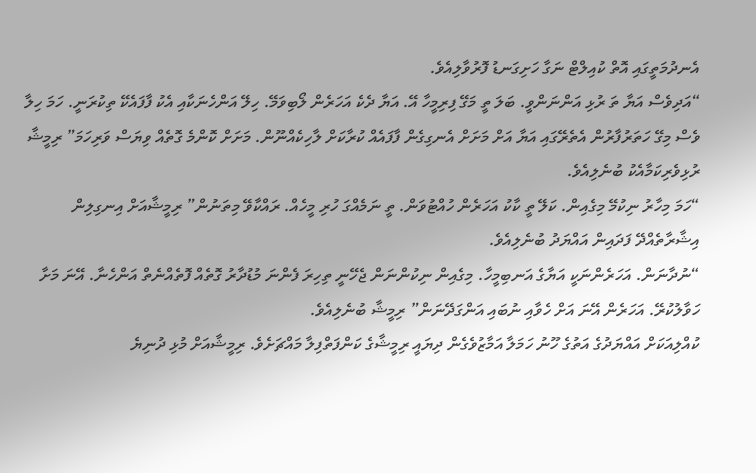އެނދުމަތީގައި އޮތް ކުއިލްޓް ނަގާ ހަށިގަނޑު ފޮރުވާލިއެވެ.
“އަދިވެސް އަޔާ ތަ ރުޅި އަންނަންވީ. ބަލަ ތީ މަގޭ ފިރިމީހާ އޭ. އަޔާ ދެކެ އަހަރެން ލޯބިވަމޭ. ހިލޭ އަންހެނަކާއި އެކު ފާފައެކޭ ތިކުރަނީ. ހަމަ ހިލާ ވެސް މިގޭ ހަތަރުފާރުން އެތެރޭގައި އަޔާ އަށް މަށަށް އެނގިގެން ފާފައެއް ކުރާކަށް ލާހިކެއްނޫން. މަށަށް ކޮންމެ ގޮތެއް ވިޔަސް ވަރިހަމަ” ރިމީޝާ ރުޅިވެރިކަމާއެކު ބުނެލިއެވެ.
“ހަމަ މިހާރު ނިކުމޭ މިގެއިން. ކަލޭ ތީ ކާކު އަހަރެން ހުއްޓުވަން. ތީ ނަމެއްގަ ހުރި މީހެއް. ރައްކާވޭ މިތަނުން” ރިމީޝާއަށް އިނގިލިން އިޝާރާތެއްދޭ ފަދައިން އައްޔަދު ބުނެލިއެވެ.
“ނުދާނަން. އަހަރެންނަކީ އަޔާގެ އަނބިމީހާ. މިގެއިން ނިކުންނަން ޖެހޭނީ ތިހިރަ ފެންނަ މުޑުދާރު ގޮތެއް ފޮތެއްނެތް އަންހެނާ. އޭނަ މަށާ ހަވާލުކުރޭ. އަހަރެން އޭނަ އަށް ހެވާއި ނުބައި އަންގަދޭނަން” ރިމީޝާ ބުނެލިއެވެ.
ކުއްލިއަކަށް އައްޔަދުގެ އަތުގެ ހޫނު ހަމަލާ އަމާޒުވެގެން ދިޔައީ ރިމީޝާގެ ކަންފަތްފިލާ މައްޗަށެވެ. ރިމީޝާއަށް މުޅި ދުނިޔެ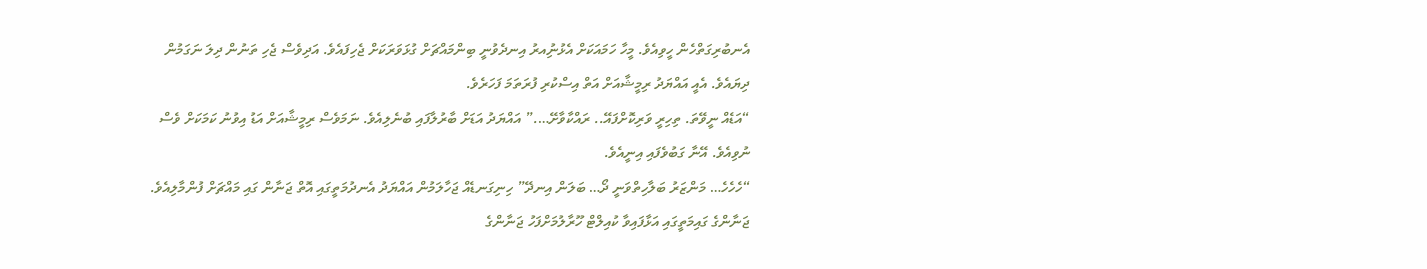އެނބުރިގަތްހެން ހީވިއެވެ. މީހާ ހަމައަކަށް އެޅުނުިއރު އިނދެވުނީ ބިންމައްޗަށް ގުޅަވަރަކަށް ޖެހިފައެވެ. އަދިވެސް ޖެހި ތަނުން ދިލަ ނަގަމުން ދިޔައެވެ. އެއީ އައްޔަދު ރިމީޝާއަށް އަތް އިސްކުރި ފުރަތަމަ ފަހަރެވެ.
“އަޑެއް ނީވޭތަ. ތިހިރީ ވަރިކޮށްފައޭ.. ރައްކާވާށޭ….” އައްޔަދު އަޑަށް ބާރުލާފައި ބުނެލިއެވެ. ނަމަވެސް ރިމީޝާއަށް އަޑު އިވުނު ކަމަކަށް ވެސް ނުވިއެވެ. އޭނާ ގަބުވެފައި އިނީއެވެ.
“ހެހެހެ… މަންޒަރު ބަލާހިތްވަނީ ދޯ… ބަލަން އިނދޭ” ހިނިގަނޑެއް ޖަހާލަމުން އައްޔަދު އެނދުމަތީގައި އޮތް ޖަނާން ގައި މައްޗަށް ފުންމާލިއެވެ. ޖަނާންގެ ގައިމަތީގައި އަޅާފައިވާ ކުއިލްޓް ހޫރާލުމަށްފަހު ޖަނާންގެ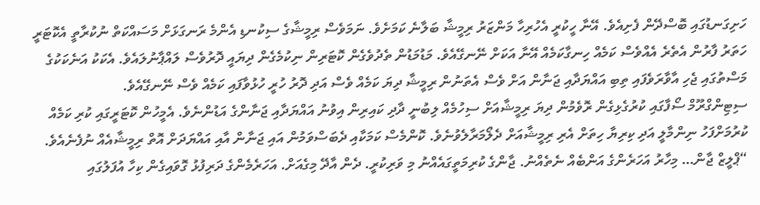ހަށިގަނޑުގައި ބޮސްދޭން ފެށިއެވެ. އޭނާ ހީކުރީ އެހުރިހާ މަންޒަރު ރިމީޝާ ބަލާނެ ކަމަށެވެ. ނަމަވެސް ރިމީޝާގެ ސިކުނޑި އެންމެ ރަނގަޅަށް މަސައްކަތް ނުކުރާތީ އެކޮޓަރީ ހަތަރު ފާރުން އެތެރެ އެއްވެސް ކަމެއް ހިނގާކަމެއް އޭނާ އަކަށް ނޭނގޭއެވެ. މަޑުމަޑުން ތެދުވެގެން ކޮޓަރިން ނިކުމެގެން ދިޔައީ ދޮރުވެސް ލައްޕާނުލައެވެ. އެކަކު އަނެކަކުގެ މަސްތުގައި ޖެހި އާވާރަވެފައި ތިބި އައްޔަދާއި ޖަނާން އަށް ވެސް އެތަނުން ރިމީޝާ ދިޔަ ކަމެއް ވެސް އަދި ދޮރު ހުރީ ހުޅުވާފައި ކަމެއް ވެސް ނޭނގޭއެވެ.
ސިޓިންގްރޫމް ސޯފާގައި ކުރުގެޅިގެން ރޮވެމުން ދިޔަ ރިމީޝާއަށް ސިހުމެއް ލިބުނީ ދާދި ކައިރިން އިވުނު އައްޔަދާއި ޖަނާންގެ އަޑުންނެވެ. އެމީހުން ކޮޓަރީގައި ކުރި ކަމެއް ކުރުމަށްފަހު ނިންމާލީ އަދި ކިރިޔާ ހިތަށް އެރި ރިމީޝާއަށް ދެލޯމަރާލެވުނެވެ. ކޮންމެސް ކަމަކާއި ދެބަސްވަމުން އައި ޖަނާން އާއި އައްޔަދަށް އޮތް ރިމީޝާއެއް ނުފެނެއެވެ.
“ޕްލީޒް ޖާން… މިހާރު އަހަރެންގެ އަންބެއް ނެތެއްނު. ޖާންގެ ކުރިމަތީގައެއްނު މި ވަރިކުރީ. ދެން އާދޭ މިގެއަށް. އަހަރެމެންގެ ދަރިފުޅު ގޮވައިގެން ކިހާ އުފަލުގައި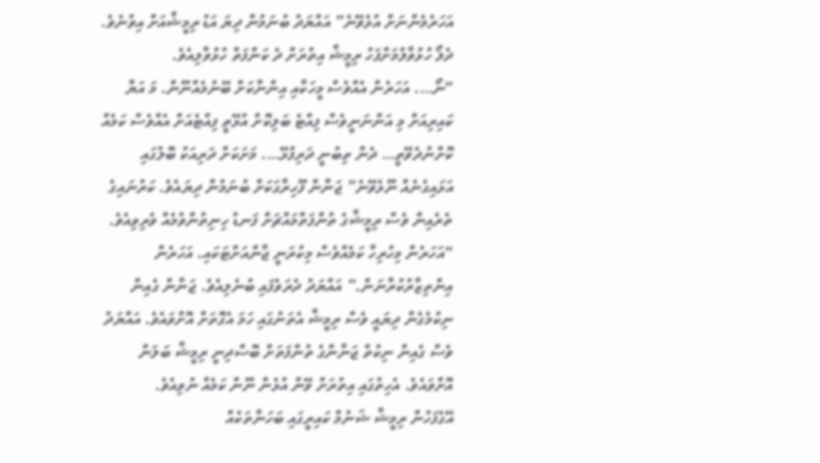އަހަރެމެންނަށް އުޅެވޭނެ” އައްޔަދު ބުނަމުން ދިޔަ އަޑު ރިމީޝާއަށް އިވުނެވެ. ދެލޯ ހުޅުވާލުމަށްފަހު ރިމީޝާ އިތުރަށް ދެ ކަންފަތް ހުޅުވާލިއެވެ.
“ނޯ…. އަހަރެން އެއްވެސް މީހަކާއި އިންނާކަށް ބޭނުމެއްނޫން. މަ އަޔާ ކައިރިއަށް މި އަންނަނީވެސް ފިއްޓެ ބަލިކޮށް އުޅޭތީ ފިއްޓެއަށް އެއްވެސް ކަމެއް ކޮށްނުދެވޭތީ… ދެން ތިބުނީ ދަރިފުޅޭ…. މަށަކަށް ދަރިއަކު ބޮލުގައި އަޅައިގެނެއް ނޫޅެވޭނެ” ޖަނާން ފޫހިރާގަކަށް ބުނަމުން ދިޔައެވެ. ކަރުނައިގެ ތެރެއިން ވެސް ރިމީޝާގެ ތުންފަތްމައްޗަށް ފަނޑު ހިނިތުންވުމެއް ވެރިވިއެވެ.
“އަހަރެން މިހުރިހާ ކަމެއްވެސް މިކުރަނީ ޖާންއަށްޓަކައި. އަހަރެން އިންތިޒާރުކުރާނަން.” އައްޔަދު ދެރަވެފައި ބުނެލިއެވެ. ޖަނާން ގެއިން ނިކުމެގެން ދިޔައީ ވެސް ރިމީޝާ އެތަނުގައި ހަމަ އެގޮތަށް އޮށްވައެވެ. އައްޔަދު ވެސް ގެއިން ނިކުތް ޖަނާންގެ ތުންފަތަށް ބޮސްދިނީ ރިމީޝާ ބަލަން އޮށްވައެވެ. އެހިތުގައި އިތުރަށް ވޭން އުޅެން ނޫން ކަމެއް ނުވިއެވެ.
އޭގެފަހުން ރިމީޝާ ޝަނުމް ކައިރީގައި ބަހަނާތަކެއް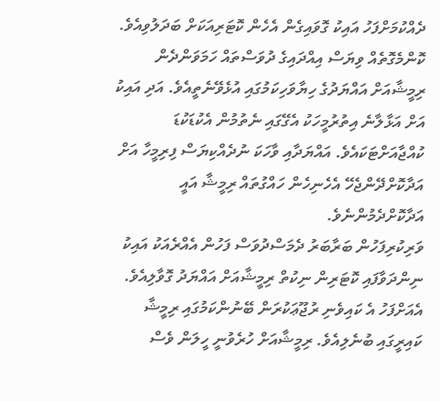ދެއްކުމަށްފަހު އައިކު ގޮވައިގެން އެހެން ކޮޓަރިއަކަށް ބަދަލުވިއެވެ. ކޮންމެގޮތެއް ވިޔަސް އިއްދައިގެ ދުވަސްތައް ހަމަވަންދެން ރިމީޝާއަށް އައްޔަދުގެ ހިޔާވަހިކަމުގައި އުޅެވޭނެތީއެވެ. އަދި އައިކު އަށް އަޅާލާނެ އިތުރުމީހަކު އެގޭގައި ނެތުމުން އެކުޑަކުޑަ ކުއްޖާއަށްޓަކައެވެ. އައްޔަދާއި ވާހަކަ ނުދެއްކިޔަސް ފިރިމީހާ އަށް އަދާކޮށްދޭންޖެހޭ އެހެނިހެން ހައްގުތައް ރިމީޝާ އައީ އަދާކޮށްދެމުންނެވެ.
ވަރިކުރިފަހުން ބަރާބަރު ދެމަސްދުވަސް ފަހުން އެއްރެއަކު އައިކު ނިންދަވާފައި ކޮޓަރިން ނިކުތް ރިމީޝާއަށް އައްޔަދު ގޮވާލިއެވެ. އެއަށްފަހު އެ ކައިވެނި ރުޖޫޢަކުރަން ބޭނުންކަމުގައި ރިމީޝާ ކައިރީގައި ބުނެލިއެވެ. ރިމީޝާއަށް ހުރެވުނީ ހީލަން ވެސް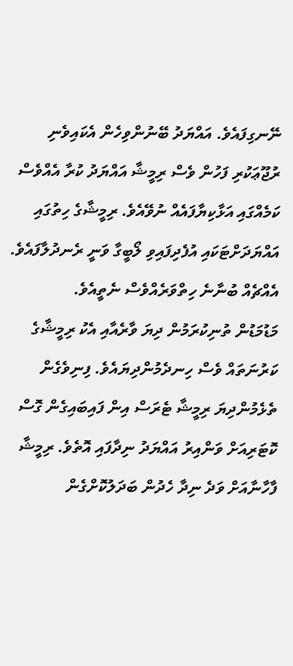ނޭނގިފައެވެ. އައްޔަދު ބޭނުންވިހެން އެކައިވެނި ރުޖޫޢަކުރި ފަހުން ވެސް ރިމީޝާ އައްޔަދު ކުރާ އެއްވެސް ކަމެއްގައި އަޅާކިޔާފައެއް ނުވޭއެވެ. ރިމީޝާގެ ހިތުގައި އައްޔަދަށްޓަކައި އުފެދިފައިވި ލޯބީގާ ވަނީ ރެނދުލާފައެވެ. އެއްޗެއް ބުނާނެ ހިތްވަރެއްވެސް ނެތީއެވެ.
މަޑުމަޑުން ތުނިކުރަމުން ދިޔަ ވާރެއާއި އެކު ރިމީޝާގެ ކަރުނަތައް ވެސް ހިނދެމުންދިޔައެވެ. ފިނިވެގެން ތެޅެމުންދިޔަ ރިމީޝާ ޓެރަސް އިން ފައިބައިގެން ގޮސް ކޮޓަރިއަށް ވަންއިރު އައްޔަދު ނިދާފައި އޮތެވެ. ރިމީޝާ ފާހާނާއަށް ވަދެ ނިދާ ހެދުން ބަދަލުކޮށްގެން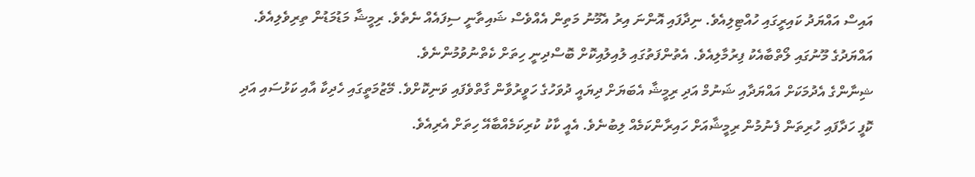އައިސް އައްޔަދު ކައިރީގައި ހުއްޓިލިއެވެ. ނިދާފައި އޮންނަ އިރު އެމޫނު މަތިން އެއްވެސް ޝައިތާނީ ސިފައެއް ނެތެވެ. ރިމީޝާ މަޑުމަޑުން ތިރިވެލިއެވެ. އައްޔަދުގެ މޫނުގައި ލޯތްބާއެކު ފިރުމާލިއެވެ. އެތުންފަތުގައި ލުއިލުއިކޮށް ބޮސްދިނީ ހިތަށް ކެތްނުވުމުންނެވެ.
ޝިނާންގެ އެދުމަކަށް އައްޔަދާއި ޝަނުމް އަދި ރިމީޝާ އެބަޔަށް ދިޔައީ ދުވަހުގެ ހަވީރުވާން ގާތްވެފައި ވަނިކޮށްވެ. މޭޒުމަތީގައި ހެދިކާ އާއި ކަޅުސައި އަދި ކޮފީ ހަދާފައި ހުރިތަން ފެނުމުން ރިމީޝާއަށް ހައިރާންކަމެއް ލިބުނެވެ. އެއީ ކާކު ކުރިކަމެއްބާއޭ ހިތަށް އެރިއެވެ.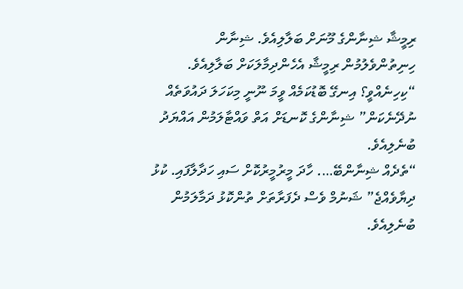ރިމީޝާ ޝިނާންގެ މޫނަށް ބަލާލިއެވެ. ޝިނާން ހިނިތުންވެލުމުން ރިމީޝާ އެހެންދިމާލަކަށް ބަލާލިއެވެ.
“ކިހިނެއްވީ؟ އިނގޭ ބޮޑުކަމެއް ވީމަ ނޫނީ މިކަހަލަ ދައުވަތެއް ނުދޭނެކަން” ޝިނާންގެ ކޮނޑަށް އަތް ވައްޓާލަމުން އައްޔަދު ބުނެލިއެވެ.
“ތެދެއް ޝިނާންބޭ…. ހާދަ މީރުމީރުކޮށް ސައި ހަދާލާފައި. ކުޅު ދިޔާވެއްޖެ” ޝަނުމް ވެސް ދެފަރާތަށް ތުންކޮޅު ދަމާލަމުން ބުނެލިއެވެ.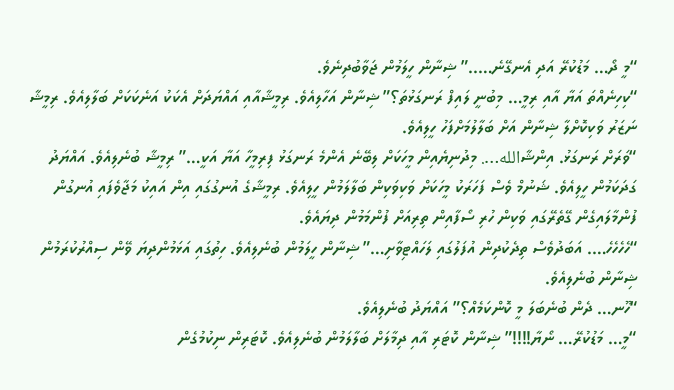“މީ ދޯ… މަޑުކުރޭ އަދި އެނގޭނެ…..” ޝިނާން ހީލަމުން ޖަވާބުދިނެވެ.
“ކިހިނެއްތަ އަޔާ އާއި ރިމީ… މިބުނީ ލައިފް ރަނގަޅުތަ؟” ޝިނާން އަހާލިއެވެ. ރިމީޝާއާއި އައްޔަދަށް އެކަކު އަނެކަކަށް ބަލާލިއެވެ. ރިމީޝާ ނަޒަރު ވަކިކޮށްލާ ޝިނާން އަށް ބަލާލުމަށްފަހު ހީލިއެވެ.
“ވަރަށް ރަނގަޅު. އިންޝާالله…. މިދުނިޔެއިން މީހަކަށް ލިބޭނެ އެންމެ ރަނގަޅު ފިރިމީހާ އަޔާ އަކީ…” ރިމީޝާ ބުނެލިއެވެ. އައްޔަދު ގަދަކަމުން ހީލިއެވެ. ޝަނުމް ވެސް ފަހަރަކު މީހަކަށް ވަކިވަކިން ބަލާލަމުން ހީލިއެވެ. ރިމީޝާގެ އުނގުގައި އިން އައިކު މަޖާވެފައި އުނގުން ފުންމާލައިގެން ގޭތެރޭގައި ވަކިން ހުރި ސޯފާއިން ތިރިއަށް ފުންމަމުން ދިޔައެވެ.
“ހެހެހެހެ…. އަބަދުވެސް ތިދެކުދިން އުފަލުގައި ލަހައްޓިވާށި…” ޝިނާން ހީލަމުން ބުނެލިއެވެ. ހިތުގައި އަޅަމުންދިޔަ ވޭން ސިއްރުކުރަމުން ޝިނާން ބުނެލިއެވެ.
“ހޫނ… ދެން ބުނެބަލަ މީ ކޮންކަމެއް؟” އައްޔަދު ބުނެލިއެވެ.
“މީ… މަޑުކުރޭ… ނޯޔާ!!!!” ޝިނާން ކޮޓަރި އާއި ދިމާލަށް ބަލާލަމުން ބުނެލިއެވެ. ކޮޓަރިން ނިކުމުގެން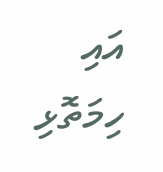އައި ހިމަތޮޅި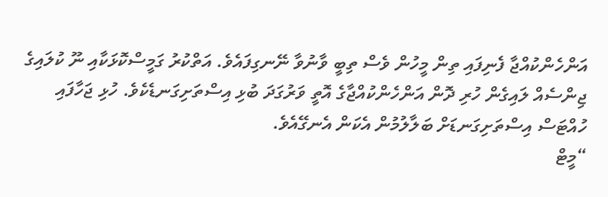އަންހެންކުއްޖާ ފެނިފައި ތިން މީހުން ވެސް ތިބީ ވާނުވާ ނޭނގިފައެވެ. އަތްކުރު ގަމީސްކޮޅަކާއި ނޫ ކުލައިގެ ޖިންސެއް ލައިގެން ހުރި ދޮން އަންހެންކުއްޖާގެ އޮތީ ވަރުގަދަ ބުޅި އިސްތަށިގަނޑެކެވެ. ހުޅި ޖަހާފައި ހުއްޓަސް އިސްތަށިގަނޑަށް ބަލާލުމުން އެކަން އެނގޭއެވެ.
“މީޓް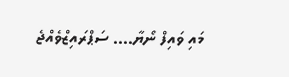މައި ވައިފް ނޯޔާ…. ސަޕްރައިޒްވެއްޖެ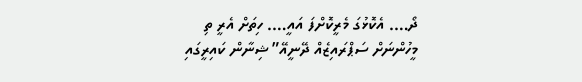ދޯ…. އެކޮޅުގަ މެރީކޮށްފަ އައީ…. ހިތަށް އެރީ ތި މީހުންނަށް ސަޕްރައިޒެއް ދޭނީއޭ” ޝިނާން ކައިރީގައި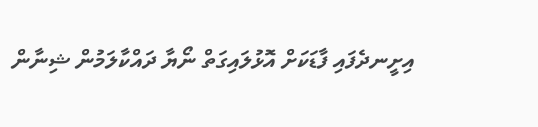އިށީނދެފައި ފާޑަކަށް އޮޅުލައިގަތް ނޯޔާ ދައްކާލަމުން ޝިނާން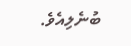ބުނެލިއެވެ.